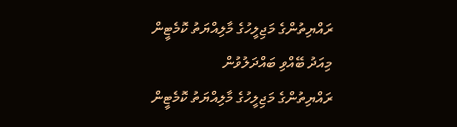ރައްޔިތުންގެ މަޖިލީހުގެ މާލިއްޔަތު ކޮމެޓީން މިއަދު ބޭއްވި ބައްދަލުވުން
ރައްޔިތުންގެ މަޖިލީހުގެ މާލިއްޔަތު ކޮމެޓީން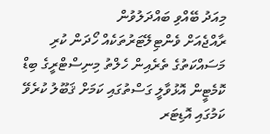މިއަދު ބޭއްވި ބައްދަލުވުން
ރާއްޖެއަށް ވެންޓިލޭޓަރުތަކެއް ހޯދަން ކުރި މަސައްކަތުގެ ތެރެއިން ހެލްތު މިނިސްޓްރީގެ ބިޑް ކޮމެޓީން އޮޅުވާލީ ގަސްތުގައި ކަމަށް ޤަބޫލު ކުރެވޭ ކަމުގައި އޮޑިޓަރ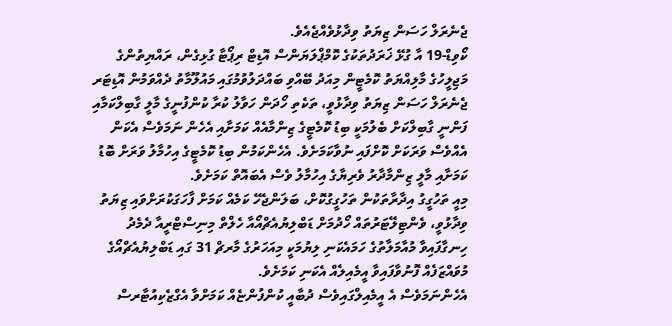ޖެނެރަލް ހަސަން ޒިޔަތު ވިދާޅުވެއްޖެއެވެ.
ކޯވިޑް-19 އާ ގުޅޭ ޚަރަދުތަކުގެ ކޮމްޕްލަޔަންސް އޮޑިޓް ރިޕޯޓާ ގުޅިގެން، ރައްޔިތުންގެ މަޖިލީހުގެ މާލިއްޔަތު ކޮމެޓީން މިއަދު ބޭއްވި ބައްދަލުވުމުގައި މައުލޫމާތު ދެއްވަމުން އޮޑިޓަރ ޖެނެރަލް ހަސަން ޒިޔަތު ވިދާޅުވީ، ތަކެތި ހޯދަން ހަވާލު ކުރާ ކުންފުނީގެ މާލީ ގާބިލްކަމާއި ފަންނީ ގާބިލްކަށް ބެލުމަކީ ބިޑު ކޮމެޓީގެ ޒިންމާއެއް ކަމަށާއި އެހެން ނަމަވެސް އެކަން އެއްވެސް ވަރަކަށް ކޮށްފައި ނުވާކަމަށެވެ. އެހެންކަމުން ބިޑު ކޮމެޓީގެ އިހުމާލު ވަރަށް ބޮޑު ކަމަށާއި މާލީ ޒިންމާދާރު ވެރިޔާގެ އިހުމާލު ވެސް އެބައޮތް ކަމަށެވެ.
މިއީ ތަހުގީގު އިދާރާތަކުން ތަހުގީގުކޮށް، ބަލަންޖެހޭ ކަމެއް ކަމަށް ފާހަގަކުރަށްވައި ޒިޔަތު ވިދާޅުވީ، ވެންޓިލޭޓަރުތައް ހޯދުމަށް ޑަބްލިޔުއެޗްއޯއާ ހެލްތް މިނިސްޓްރީއާ ދެމެދު ހިނގާފައިވާ މުއާމަލާތުގެ ހަމައެކަނި ލިޔުމަކީ މިއަހަރުގެ މާރޗް 31 ގައި ޑަބްލިޔުއެޗްއޯގެ މުވައްޒަފެއް ފޮނުވާފައިވާ އީމެއިލެއް އެކަނި ކަމަށެވެ.
އެހެންނަމަވެސް އެ އީމެއިލްގައިވެސް ދުބާއީ ކުންފުންޏެއް ކަމަށްވާ އެގްޒެކިއުޓާރސް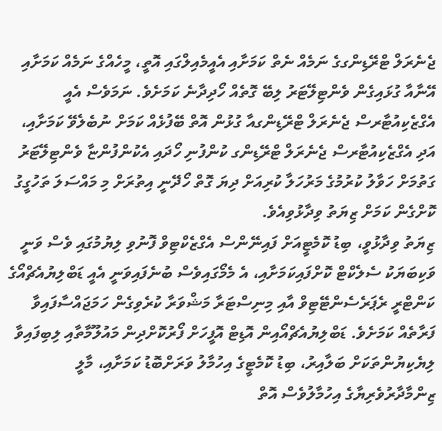ޖެނެރަލް ޓްރޭޑިންގގެ ނަމެއް ނެތް ކަމަށާއި އެއީމެއިލްގައި އޮތީ، މީހެއްގެ ނަމެއް ކަމަށާއި އޭނާއާ ގުޅައިގެން ވެންޓިލޭޓަރު ލިބޭ ގޮތެއް ހޯދިދާނެ ކަމަށެވެ. ނަމަވެސް އެއީ އެގްޒެކިއުޓާރސް ޖެނެރަލް ޓްރޭޑިންގއާ ގުޅުން އޮތް ބޭފުޅެއް ކަމަށް ނުބެލެވޭ ކަމަށާއި، އަދި އެގްޒެކިއުޓާރސް ޖެނެރަލް ޓްރޭޑިންގ ކުންފުނި ހޯދައި އެކުންފުންޏާ ވެންޓިލޭޓަރު ގަތުމަށް ހަވާލު ކުރުމުގެ މަރުހަލާ ކުރިއަށް ދިޔަ ގޮތް ހޯދޭނީ އިތުރަށް މި މައްސަލަ ތަހުގީގު ކޮށްގެން ކަމަށް ޒިޔަތު ވިދާޅުވިއެވެ.
ޒިޔަތު ވިދާޅުވީ، ބިޑު ކޮމެޓީއަށް ފައިނޭންސް އެގްޒެކްޓިވް ފޮނުވި ލިޔުމުގައި ވެސް ވަނީ ވަކިބަޔަކު ސެލެކްޓް ކޮށްފައިކަމަށާއި، އެ މެމޯގައިވެސް ބުނެފައިވަނީ އެއީ ޑަބްލިޔުއެޗްއޯގެ ކަންޓްރީ ރެޕަރެސެންޓޭޓިވް އާއި މިނިސްޓަރާ މަޝްވަރާ ކުރެވިގެން ހަމަޖައްސާފައިވާ ފަރާތެއް ކަމަށެވެ. ޑަބްލިޔުއެޗްއޯއިން އޮޑިޓް އޮފީހަށް ފޯރުކޮށްދިން މައުލޫމާތާއި ލިބިފައިވާ ލިޔެކިޔުންތަކަށް ބަލާއިރު، ބިޑު ކޮމެޓީގެ އިހުމާލު ވަރަށްބޮޑު ކަމަށާއި، މާލީ ޒިންމާދާރުވެރިޔާގެ އިހުމާލުވެސް އޮތް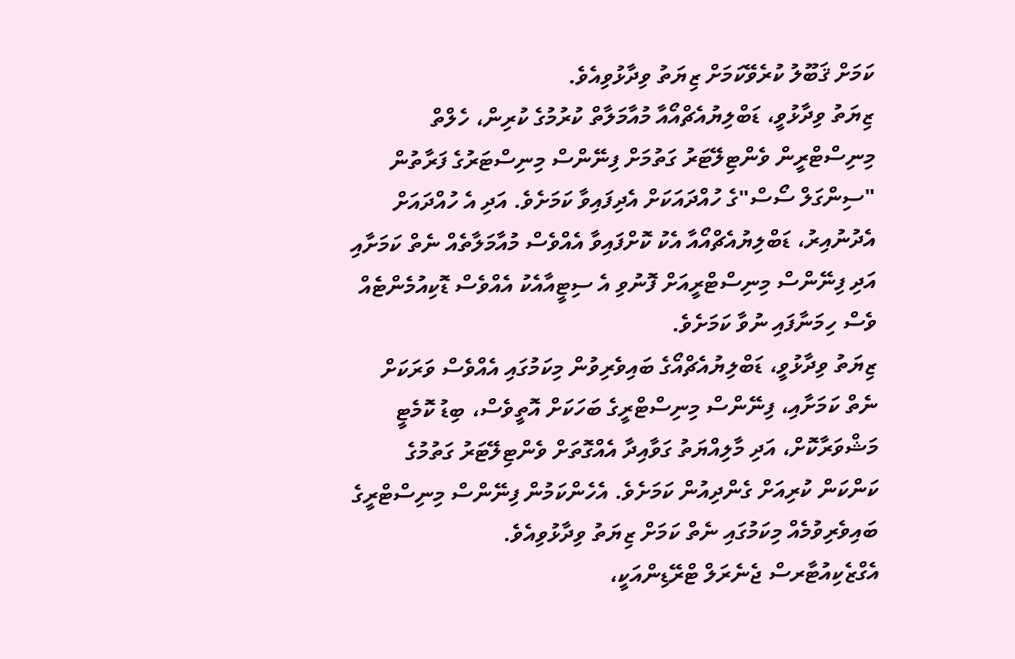ކަމަށް ޤަބޫލު ކުރެވޭކަމަށް ޒިޔަތު ވިދާޅުވިއެވެ.
ޒިޔަތު ވިދާޅުވީ، ޑަބްލިޔުއެޗްއޯއާ މުއާމަލާތް ކުރުމުގެ ކުރިން، ހެލްތް މިނިސްޓްރީން ވެންޓިލޭޓަރު ގަތުމަށް ފިނޭންސް މިނިސްޓަރުގެ ފަރާތުން "ސިންގަލް ސޯސް"ގެ ހުއްދައަކަށް އެދިފައިވާ ކަމަށެވެ. އަދި އެ ހުއްދައަށް އެދުނުއިރު، ޑަބްލިޔުއެޗްއޯއާ އެކު ކޮށްފައިވާ އެއްވެސް މުއާމަލާތެއް ނެތް ކަމަށާއި އަދި ފިނޭންސް މިނިސްޓްރީއަށް ފޮނުވި އެ ސިޓީއާއެކު އެއްވެސް ޑޮކިއުމެންޓެއް ވެސް ހިމަނާފައި ނުވާ ކަމަށެވެ.
ޒިޔަތު ވިދާޅުވީ، ޑަބްލިޔުއެޗްއޯގެ ބައިވެރިވުން މިކަމުގައި އެއްވެސް ވަރަކަށް ނެތް ކަމަށާއި، ފިނޭންސް މިނިސްޓްރީގެ ބަހަކަށް އޮތީވެސް، ބިޑު ކޮމެޓީ މަޝްވަރާކޮށް، އަދި މާލިއްޔަތު ގަވާއިދާ އެއްގޮތަށް ވެންޓިލޭޓަރު ގަތުމުގެ ކަންކަން ކުރިއަށް ގެންދިއުން ކަމަށެވެ. އެހެންކަމުން ފިނޭންސް މިނިސްޓްރީގެ ބައިވެރިވުމެއް މިކަމުގައި ނެތް ކަމަށް ޒިޔަތު ވިދާޅުވިއެވެ.
އެގްޒެކިއުޓާރސް ޖެނެރަލް ޓްރޭޑިންއަކީ،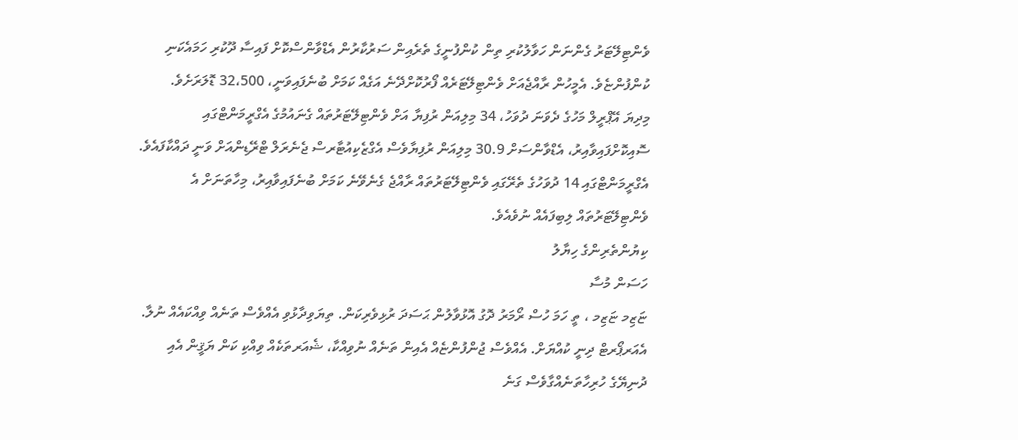ވެންޓިލޭޓަރު ގެންނަން ހަވާލުކުރި ތިން ކުންފުނީގެ ތެރެއިން ސަރުކާރުން އެޑްވާންސްކޮށް ފައިސާ ދޫކުރި ހަމައެކަނި ކުންފުންޏެވެ. އެމީހުން ރާއްޖެއަށް ވެންޓިލޭޓަރެއް ފޯރުކޮށްދޭނެ އަގެއް ކަމަށް ބުނެފައިވަނީ، 32،500 ޑޮލަރަށެވެ.
މިދިޔަ އޭޕްރީލް މަހުގެ ދެވަނަ ދުވަހު، 34 މިލިއަން ރުފިޔާ އަށް ވެންޓިލޭޓަރުތައް ގެނައުމުގެ އެގްރީމަންޓްގައި ސޮއިކޮށްފައިވާއިރު، އެޑްވާންސަށް 30.9 މިލިއަން ރުފިޔާވެސް އެގްޒެކިއުޓާރސް ޖެނެރަލް ޓްރޭޑިންއަށް ވަނީ ދައްކާފައެވެ. އެގްރީމަންޓްގައި 14 ދުވަހުގެ ތެރޭގައި ވެންޓިލޭޓަރުތައް ރާއްޖެ ގެނެވޭނެ ކަމަށް ބުނެފައިވާއިރު، މިހާތަނަށް އެ ވެންޓިލޭޓަރުތައް ލިބިފައެއް ނުވެއެވެ.
ކިޔުންތެރިންގެ ހިޔާލު
ހަސަން މުސާ
ޏަޒިމ ޏަޒިމ ، ތީ ހަމަ ހުސް ރޯމަރު ދޮގު އޮޅުވާލުން ޙަސަދަ ރުޅިވެރިކަން. ތިޔަވިދާޅުވި އެއްވެސް ތަނެއް ވިއްކައެއް ނުލާ. އެއަރޕޯރޓް ދިނީ ކުއްޔަށް. އެއްވެސް ޖުންފުންޏެއް އެއިން ތަނެއް ނުވިއްކާ، ޝެއަރތަކެއް ވިއްކި ކަން ޔަޤީން އެއި ދުނިޔޭގެ ހުރިހާތަނެއްގާވެސް ގަނެ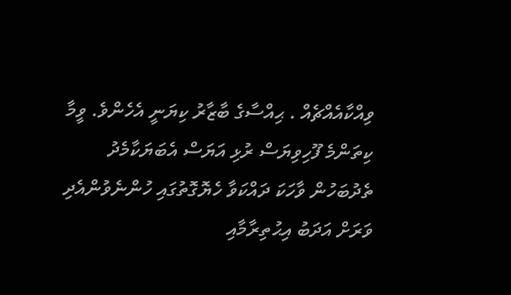ވިއްކާއެއްޗެއް . ޙިއްސާގެ ބާޒާރު ކިޔަނީ އެހެންވެ. ވީމާ ކިތަންމެ ފޫހިވިޔަސް ރުޅި އަޔަސް އެބަޔަކާމެދު ތެދުބަހުން ވާހަކަ ދައްކަވާ ހެޔޮގޮތުގައި ހުންނެވުންއެދި ވަރަށް އަދަބު އިޙުތިރާމާއި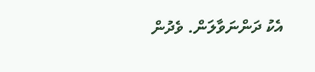އެކު ދަންނަވާލަން. ވެދުން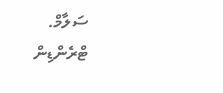ސަލާމް.
ޓްރެންޑިން